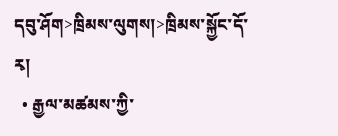དབུ་ཤོག>ཁྲིམས་ལུགས།>ཁྲིམས་སྐྱོང་དོ་རྭ།
  • རྒྱལ་མཚམས་ཀྱི་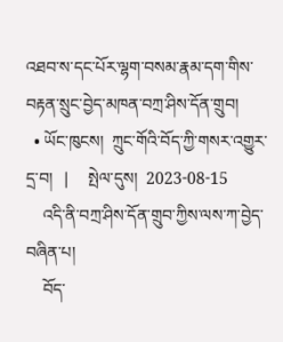འཐབ་ས་དང་པོར་ལྷག་བསམ་རྣམ་དག་གིས་བརྟན་སྲུང་བྱེད་མཁན་བཀྲ་ཤིས་དོན་གྲུབ།
  • ཡོང་ཁུངས།  ཀྲུང་གོའི་བོད་ཀྱི་གསར་འགྱུར་དྲ་བ།   |     སྤེལ་དུས།  2023-08-15
    འདི་ནི་བཀྲ་ཤིས་དོན་གྲུབ་ཀྱིས་ལས་ཀ་བྱེད་བཞིན་པ།
    བོད་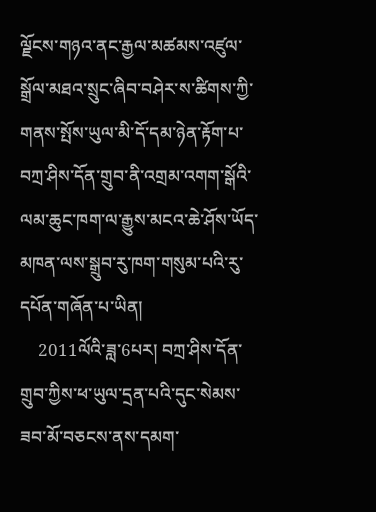ལྗོངས་གཉའ་ནང་རྒྱལ་མཚམས་འཛུལ་སྒྲོལ་མཐའ་སྲུང་ཞིབ་བཤེར་ས་ཚིགས་ཀྱི་གནས་སྤོས་ཡུལ་མི་དོ་དམ་ཉེན་རྟོག་པ་བཀྲ་ཤིས་དོན་གྲུབ་ནི་འགྲམ་འགག་སྒོའི་ལམ་ཆུང་ཁག་ལ་རྒྱུས་མངའ་ཆེ་ཤོས་ཡོད་མཁན་ལས་སྒྲུབ་རུ་ཁག་གསུམ་པའི་རུ་དཔོན་གཞོན་པ་ཡིན།
    2011ལོའི་ཟླ་6པར། བཀྲ་ཤིས་དོན་གྲུབ་ཀྱིས་ཕ་ཡུལ་དྲན་པའི་དུང་སེམས་ཟབ་མོ་བཅངས་ནས་དམག་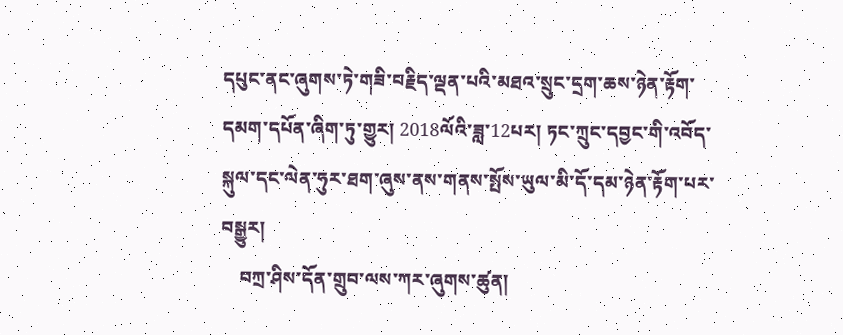དཔུང་ནང་ཞུགས་ཏེ་གཟི་བརྗིད་ལྡན་པའི་མཐའ་སྲུང་དྲག་ཆས་ཉེན་རྟོག་དམག་དཔོན་ཞིག་ཏུ་གྱུར། 2018ལོའི་ཟླ་12པར། ཏང་ཀྲུང་དབྱང་གི་འབོད་སྐུལ་དང་ལེན་ཧུར་ཐག་ཞུས་ནས་གནས་སྤོས་ཡུལ་མི་དོ་དམ་ཉེན་རྟོག་པར་བསྒྱུར།
    བཀྲ་ཤིས་དོན་གྲུབ་ལས་ཀར་ཞུགས་ཚུན།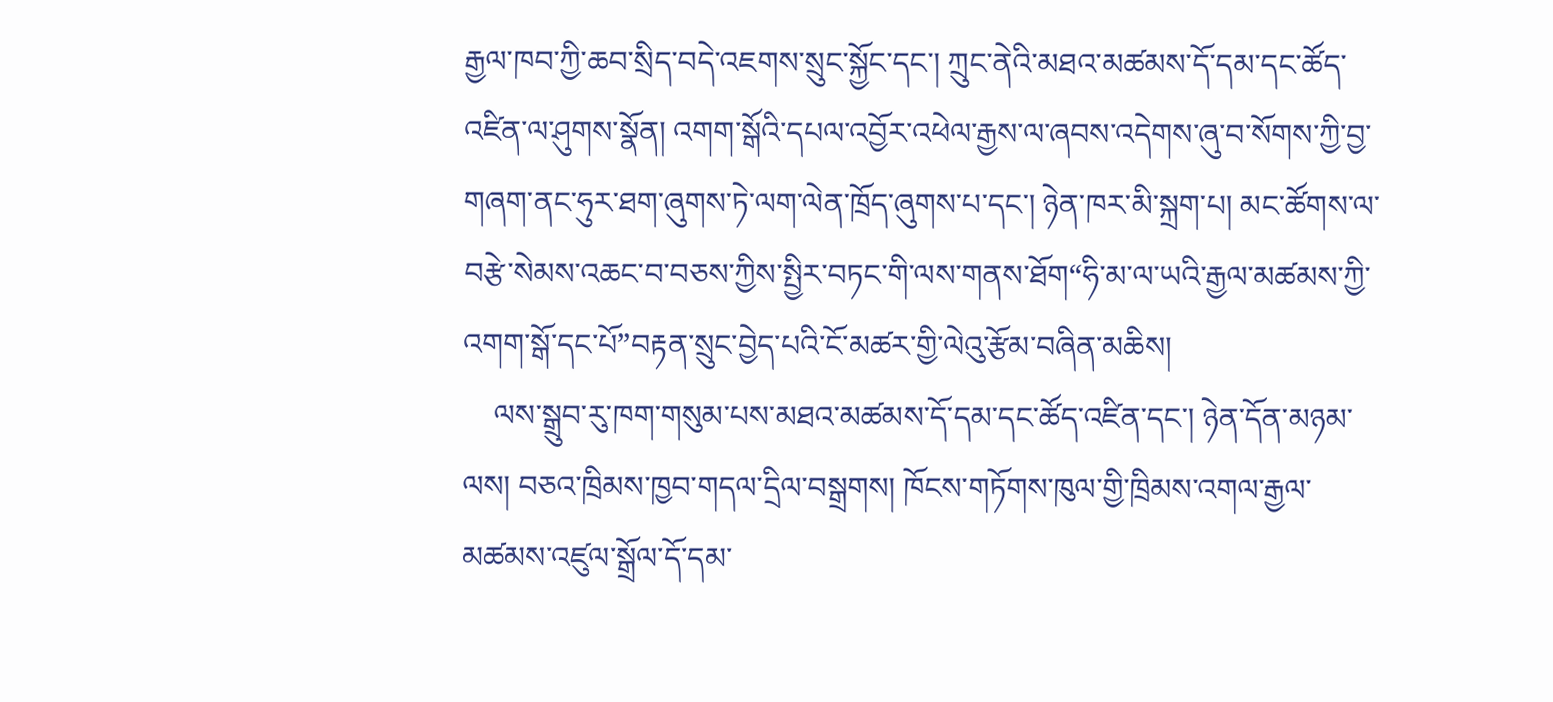རྒྱལ་ཁབ་ཀྱི་ཆབ་སྲིད་བདེ་འཇགས་སྲུང་སྐྱོང་དང་། ཀྲུང་ནེའི་མཐའ་མཚམས་དོ་དམ་དང་ཚོད་འཛིན་ལ་ཤུགས་སྣོན། འགག་སྒོའི་དཔལ་འབྱོར་འཕེལ་རྒྱས་ལ་ཞབས་འདེགས་ཞུ་བ་སོགས་ཀྱི་བྱ་གཞག་ནང་ཧུར་ཐག་ཞུགས་ཏེ་ལག་ལེན་ཁྲོད་ཞུགས་པ་དང་། ཉེན་ཁར་མི་སྐྲག་པ། མང་ཚོགས་ལ་བརྩེ་སེམས་འཆང་བ་བཅས་ཀྱིས་སྤྱིར་བཏང་གི་ལས་གནས་ཐོག“ཧི་མ་ལ་ཡའི་རྒྱལ་མཚམས་ཀྱི་འགག་སྒོ་དང་པོ”བརྟན་སྲུང་བྱེད་པའི་ངོ་མཚར་གྱི་ལེའུ་རྩོམ་བཞིན་མཆིས།
    ལས་སྒྲུབ་རུ་ཁག་གསུམ་པས་མཐའ་མཚམས་དོ་དམ་དང་ཚོད་འཛིན་དང་། ཉེན་དོན་མཉམ་ལས། བཅའ་ཁྲིམས་ཁྱབ་གདལ་དྲིལ་བསྒྲགས། ཁོངས་གཏོགས་ཁུལ་གྱི་ཁྲིམས་འགལ་རྒྱལ་མཚམས་འཛུལ་སྒྲོལ་དོ་དམ་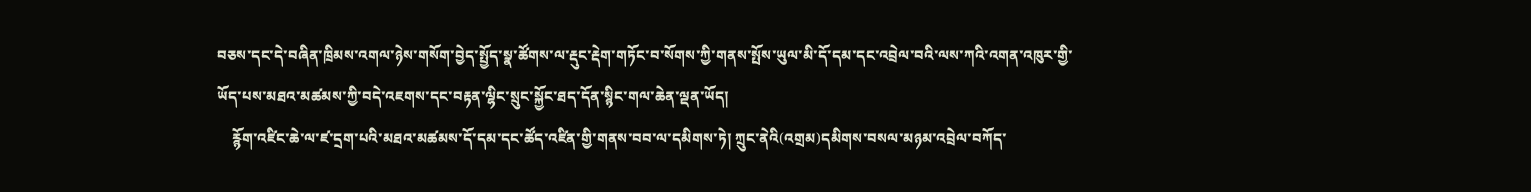བཅས་དང་དེ་བཞིན་ཁྲིམས་འགལ་ཉེས་གསོག་བྱེད་སྤྱོད་སྣ་ཚོགས་ལ་རྡུང་རྡེག་གཏོང་བ་སོགས་ཀྱི་གནས་སྤོས་ཡུལ་མི་དོ་དམ་དང་འབྲེལ་བའི་ལས་ཀའི་འགན་འཁུར་གྱི་ཡོད་པས་མཐའ་མཚམས་ཀྱི་བདེ་འཇགས་དང་བརྟན་ལྷིང་སྲུང་སྐྱོང་ཐད་དོན་སྙིང་གལ་ཆེན་ལྡན་ཡོད།
    རྙོག་འཛིང་ཆེ་ལ་ཛ་དྲག་པའི་མཐའ་མཚམས་དོ་དམ་དང་ཚོད་འཛིན་གྱི་གནས་བབ་ལ་དམིགས་ཏེ། ཀྲུང་ནེའི(འགྲམ)དམིགས་བསལ་མཉམ་འབྲེལ་བཀོད་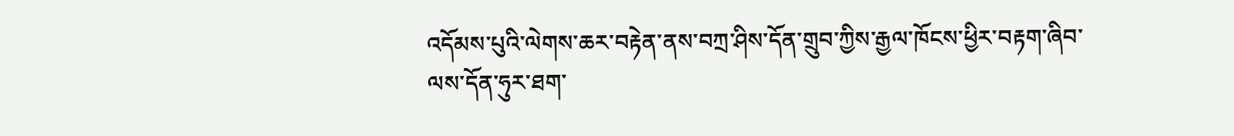འདོམས་པུའི་ལེགས་ཆར་བརྟེན་ནས་བཀྲ་ཤིས་དོན་གྲུབ་ཀྱིས་རྒྱལ་ཁོངས་ཕྱིར་བརྟག་ཞིབ་ལས་དོན་ཧུར་ཐག་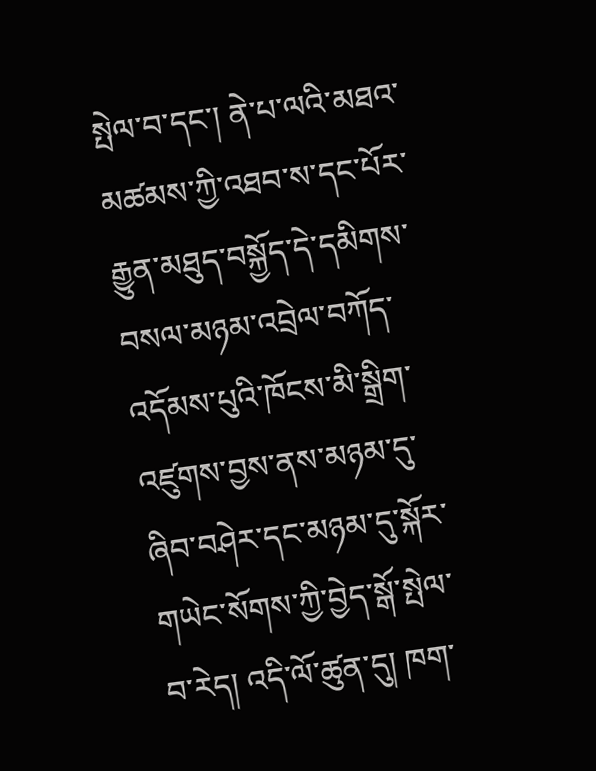སྤེལ་བ་དང་། ནེ་པ་ལའི་མཐའ་མཚམས་ཀྱི་འཐབ་ས་དང་པོར་རྒྱུན་མཐུད་བསྐྱོད་དེ་དམིགས་བསལ་མཉམ་འབྲེལ་བཀོད་འདོམས་པུའི་ཁོངས་མི་སྒྲིག་འཛུགས་བྱས་ནས་མཉམ་དུ་ཞིབ་བཤེར་དང་མཉམ་དུ་སྐོར་གཡེང་སོགས་ཀྱི་བྱེད་སྒོ་སྤེལ་བ་རེད། འདི་ལོ་ཚུན་དུ། ཁག་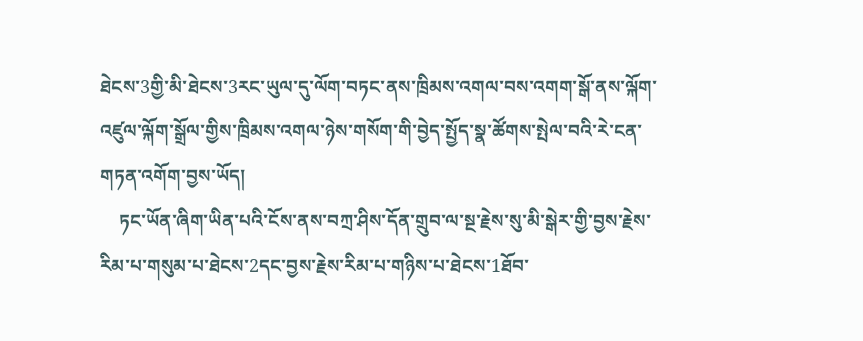ཐེངས་3གྱི་མི་ཐེངས་3རང་ཡུལ་དུ་ལོག་བཏང་ནས་ཁྲིམས་འགལ་བས་འགག་སྒོ་ནས་ལྐོག་འཛུལ་ལྐོག་སྒྲོལ་གྱིས་ཁྲིམས་འགལ་ཉེས་གསོག་གི་བྱེད་སྤྱོད་སྣ་ཚོགས་སྤེལ་བའི་རེ་ངན་གཏན་འགོག་བྱས་ཡོད།
    ཏང་ཡོན་ཞིག་ཡིན་པའི་ངོས་ནས་བཀྲ་ཤིས་དོན་གྲུབ་ལ་སྔ་རྗེས་སུ་མི་སྒེར་གྱི་བྱས་རྗེས་རིམ་པ་གསུམ་པ་ཐེངས་2དང་བྱས་རྗེས་རིམ་པ་གཉིས་པ་ཐེངས་1ཐོབ་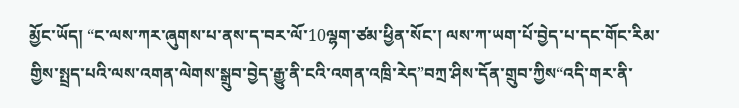མྱོང་ཡོད། “ང་ལས་ཀར་ཞུགས་པ་ནས་ད་བར་ལོ་10ལྷག་ཙམ་ཕྱིན་སོང་། ལས་ཀ་ཡག་པོ་བྱེད་པ་དང་གོང་རིམ་གྱིས་སྤྲད་པའི་ལས་འགན་ལེགས་སྒྲུབ་བྱེད་རྒྱུ་ནི་ངའི་འགན་འཁྲི་རེད”བཀྲ་ཤིས་དོན་གྲུབ་ཀྱིས“འདི་གར་ནི་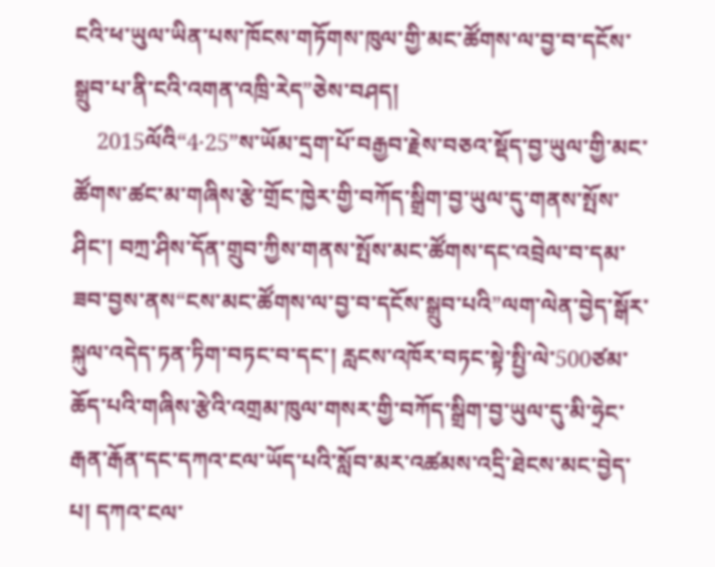ངའི་ཕ་ཡུལ་ཡིན་པས་ཁོངས་གཏོགས་ཁུལ་གྱི་མང་ཚོགས་ལ་བྱ་བ་དངོས་སྒྲུབ་པ་ནི་ངའི་འགན་འཁྲི་རེད”ཅེས་བཤད།
    2015ལོའི“4·25”ས་ཡོམ་དྲག་པོ་བརྒྱབ་རྗེས་བཅའ་སྡོད་བྱ་ཡུལ་གྱི་མང་ཚོགས་ཚང་མ་གཞིས་རྩེ་གྲོང་ཁྱེར་གྱི་བཀོད་སྒྲིག་བྱ་ཡུལ་དུ་གནས་སྤོས་ཤིང་། བཀྲ་ཤིས་དོན་གྲུབ་ཀྱིས་གནས་སྤོས་མང་ཚོགས་དང་འབྲེལ་བ་དམ་ཟབ་བྱས་ནས“ངས་མང་ཚོགས་ལ་བྱ་བ་དངོས་སྒྲུབ་པའི”ལག་ལེན་བྱེད་སྒོར་སྐུལ་འདེད་ཏན་ཏིག་བཏང་བ་དང་། རླངས་འཁོར་བཏང་སྟེ་སྤྱི་ལེ་500ཙམ་ཆོད་པའི་གཞིས་རྩེའི་འགྲམ་ཁུལ་གསར་གྱི་བཀོད་སྒྲིག་བྱ་ཡུལ་དུ་མི་ཧྲེང་རྒན་རྒོན་དང་དཀའ་ངལ་ཡོད་པའི་སློབ་མར་འཚམས་འདྲི་ཐེངས་མང་བྱེད་པ། དཀའ་ངལ་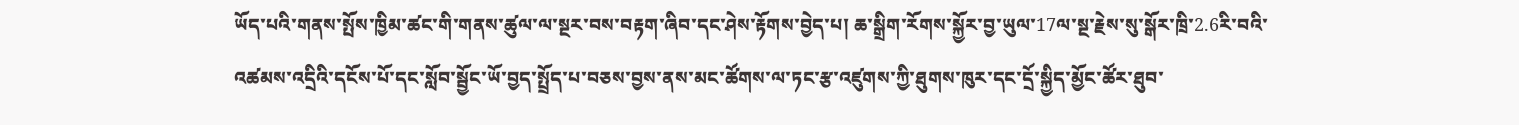ཡོད་པའི་གནས་སྤོས་ཁྱིམ་ཚང་གི་གནས་ཚུལ་ལ་སྔར་བས་བརྟག་ཞིབ་དང་ཤེས་རྟོགས་བྱེད་པ། ཆ་སྒྲིག་རོགས་སྐྱོར་བྱ་ཡུལ་17ལ་སྔ་རྗེས་སུ་སྒོར་ཁྲི་2.6རི་བའི་འཚམས་འདྲིའི་དངོས་པོ་དང་སློབ་སྦྱོང་ཡོ་བྱད་སྤྲོད་པ་བཅས་བྱས་ནས་མང་ཚོགས་ལ་ཏང་རྩ་འཛུགས་ཀྱི་ཐུགས་ཁུར་དང་དྲོ་སྐྱིད་མྱོང་ཚོར་ཐུབ་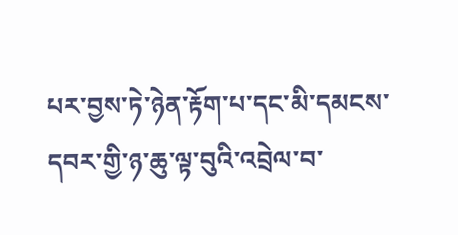པར་བྱས་ཏེ་ཉེན་རྟོག་པ་དང་མི་དམངས་དབར་གྱི་ཉ་ཆུ་ལྟ་བུའི་འབྲེལ་བ་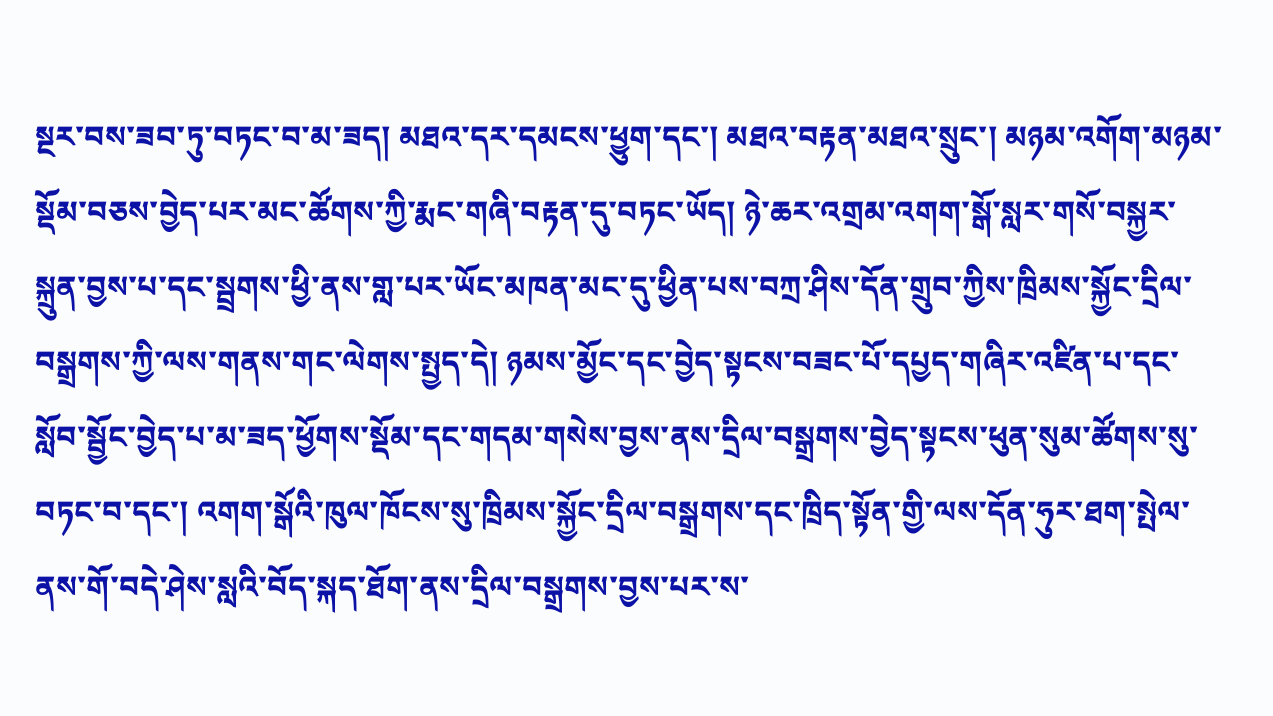སྔར་བས་ཟབ་ཏུ་བཏང་བ་མ་ཟད། མཐའ་དར་དམངས་ཕྱུག་དང་། མཐའ་བརྟན་མཐའ་སྲུང་། མཉམ་འགོག་མཉམ་སྡོམ་བཅས་བྱེད་པར་མང་ཚོགས་ཀྱི་རྨང་གཞི་བརྟན་དུ་བཏང་ཡོད། ཉེ་ཆར་འགྲམ་འགག་སྒོ་སླར་གསོ་བསྐྱར་སྐྲུན་བྱས་པ་དང་སྦྲགས་ཕྱི་ནས་གླ་པར་ཡོང་མཁན་མང་དུ་ཕྱིན་པས་བཀྲ་ཤིས་དོན་གྲུབ་ཀྱིས་ཁྲིམས་སྐྱོང་དྲིལ་བསྒྲགས་ཀྱི་ལས་གནས་གང་ལེགས་སྤྱད་དེ། ཉམས་མྱོང་དང་བྱེད་སྟངས་བཟང་པོ་དཔྱད་གཞིར་འཛིན་པ་དང་སློབ་སྦྱོང་བྱེད་པ་མ་ཟད་ཕྱོགས་སྡོམ་དང་གདམ་གསེས་བྱས་ནས་དྲིལ་བསྒྲགས་བྱེད་སྟངས་ཕུན་སུམ་ཚོགས་སུ་བཏང་བ་དང་། འགག་སྒོའི་ཁུལ་ཁོངས་སུ་ཁྲིམས་སྐྱོང་དྲིལ་བསྒྲགས་དང་ཁྲིད་སྟོན་གྱི་ལས་དོན་ཧུར་ཐག་སྤེལ་ནས་གོ་བདེ་ཤེས་སླའི་བོད་སྐད་ཐོག་ནས་དྲིལ་བསྒྲགས་བྱས་པར་ས་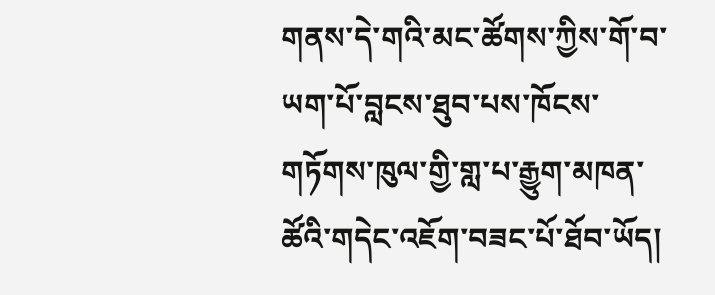གནས་དེ་གའི་མང་ཚོགས་ཀྱིས་གོ་བ་ཡག་པོ་བླངས་ཐུབ་པས་ཁོངས་གཏོགས་ཁུལ་གྱི་གླ་པ་རྒྱུག་མཁན་ཚོའི་གདེང་འཇོག་བཟང་པོ་ཐོབ་ཡོད།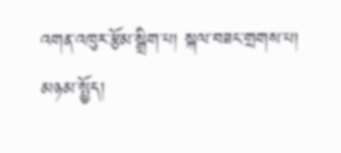འགན་འཁུར་རྩོམ་སྒྲིག་པ། སྐལ་བཟང་གྲགས་པ།
མཉམ་སྤྱོད།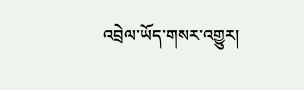འབྲེལ་ཡོད་གསར་འགྱུར།